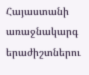Հայաստանի առաջնակարգ երաժիշտներու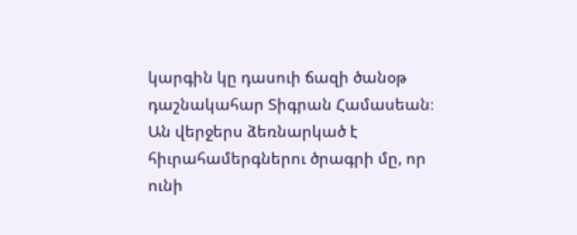կարգին կը դասուի ճազի ծանօթ դաշնակահար Տիգրան Համասեան։ Ան վերջերս ձեռնարկած է հիւրահամերգներու ծրագրի մը, որ ունի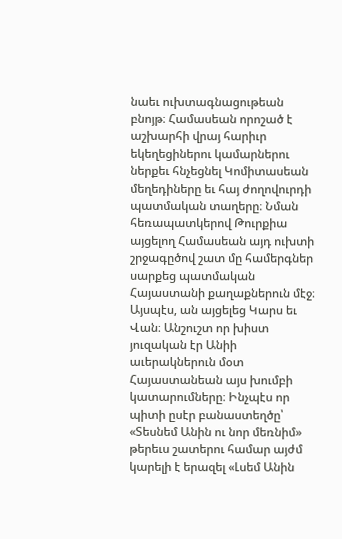նաեւ ուխտագնացութեան բնոյթ։ Համասեան որոշած է աշխարհի վրայ հարիւր եկեղեցիներու կամարներու ներքեւ հնչեցնել Կոմիտասեան մեղեդիները եւ հայ ժողովուրդի պատմական տաղերը։ Նման հեռապատկերով Թուրքիա այցելող Համասեան այդ ուխտի շրջագըծով շատ մը համերգներ սարքեց պատմական Հայաստանի քաղաքներուն մէջ։ Այսպէս, ան այցելեց Կարս եւ Վան։ Անշուշտ որ խիստ յուզական էր Անիի աւերակներուն մօտ Հայաստանեան այս խումբի կատարումները։ Ինչպէս որ պիտի ըսէր բանաստեղծը՝ «Տեսնեմ Անին ու նոր մեռնիմ» թերեւս շատերու համար այժմ կարելի է երազել «Լսեմ Անին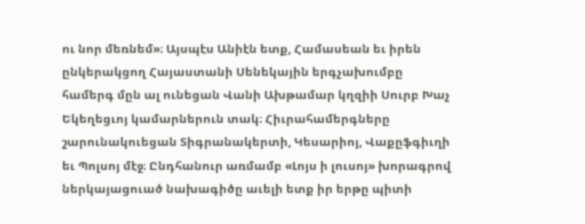ու նոր մեռնեմ»։ Այսպէս Անիէն ետք, Համասեան եւ իրեն ընկերակցող Հայաստանի Սենեկային երգչախումբը համերգ մըն ալ ունեցան Վանի Ախթամար կղզիի Սուրբ Խաչ Եկեղեցւոյ կամարներուն տակ։ Հիւրահամերգները շարունակուեցան Տիգրանակերտի, Կեսարիոյ, Վաքըֆգիւղի եւ Պոլսոյ մէջ։ Ընդհանուր առմամբ «Լոյս ի լուսոյ» խորագրով ներկայացուած նախագիծը աւելի ետք իր երթը պիտի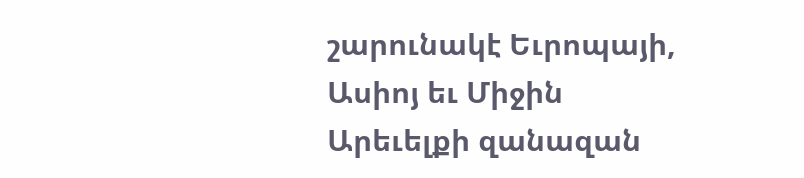շարունակէ Եւրոպայի, Ասիոյ եւ Միջին Արեւելքի զանազան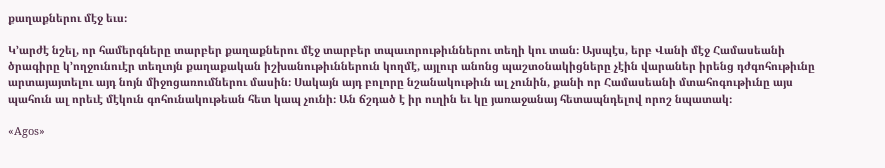քաղաքներու մէջ եւս։

Կ՚արժէ նշել, որ համերգները տարբեր քաղաքներու մէջ տարբեր տպաւորութիւններու տեղի կու տան։ Այսպէս, երբ Վանի մէջ Համասեանի ծրագիրը կ՚ողջունուէր տեղւոյն քաղաքական իշխանութիւններուն կողմէ, այլուր անոնց պաշտօնակիցները չէին վարաներ իրենց դժգոհութիւնը արտայայտելու այդ նոյն միջոցառումներու մասին։ Սակայն այդ բոլորը նշանակութիւն ալ չունին, քանի որ Համասեանի մտահոգութիւնը այս պահուն ալ որեւէ մէկուն գոհունակութեան հետ կապ չունի։ Ան ճշդած է իր ուղին եւ կը յառաջանայ հետապնդելով որոշ նպատակ։

«Agos»